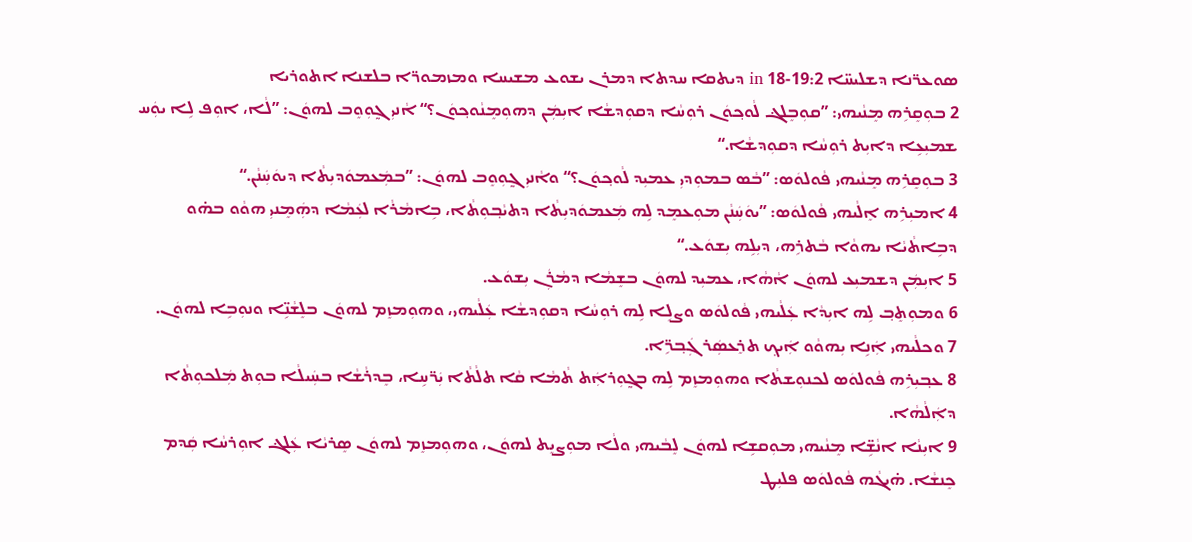ܣܘܥܪ̈ܢܐ ܕܫܠܝܚ̈ܐ 19:2-18 in ܕܝܬܩܐ ܚܕܬܐ ܕܡܪܢ ܝܫܘܥ ܡܫܝܚܐ ܘܡܙܡܘܪ̈ܐ ܒܠܫܢܐ ܐܬܘܪܝܐ
2 ܒܘܼܩܸܪܹܗ ܡܸܢܵܝܗ‌ܝ: ”ܩܘܼܒܸܠܔ ܠܵܘܟ݂ܘܿܢ ܪܘܼܚܵܐ ܕܩܘܼܕܫܵܐ ܐܝܼܡܲܢ ܕܗܘܼܡܸܢܵܘܟ݂ܘܿܢ؟“ ܐܵܢܝܼ ܓ̰ܘܼܘܸܒ ܠܗܘܿܢ: ”ܠܵܐ، ܐܘܼܦ ܠܹܐ ܝܘܲܚ ܫܡܝܼܥܹܐ ܕܐܝܼܬ ܪܘܼܚܵܐ ܕܩܘܼܕܫܵܐ.“
3 ܒܘܼܩܸܪܹܗ ܡܸܢܵܝܗ‌ܝ ܦܵܘܠܘܿܣ: ”ܒܵܣ ܒܡܘܼܕܝܼ ܥܡܝܼܕ ܠܵܘܟ݂ܘܿܢ؟“ ܘܐܵܢܝܼ ܓ̰ܘܼܘܸܒ ܠܗܘܿܢ: ”ܒܡܲܥܡܘܿܕܝܼܬܵ‌ܐ ܕܝܘܿܚܲܢܵܢ.“
4 ܐܡܝܼܪܹܗ ܐܸܠܵܝܗ‌ܝ ܦܵܘܠܘܿܣ: ”ܝܘܿܚܲܢܵܢ ܡܘܼܥܡܸܕ ܠܹܗ ܡܲܥܡܘܿܕܝܼܬܵ‌ܐ ܕܬܝܵܒ݂ܘܼܬܵ‌ܐ، ܒܹܐܡܵܪܵܐ ܠܥܲܡܵܐ ܕܗܲܡܸܢܝܼ ܗܘܵܘ ܒܗ̇ܘ ܕܒܹܐܬܵܝܵܐ ܝܗܘܵܐ ܒܵܬܪܹܗ، ܕܝܼܠܹܗ ܝܼܫܘܿܥ.“
5 ܐܝܼܡܲܢ ܕܫܡܝܼܥ ܠܗܘܿܢ ܐܵܗܵܐ، ܥܡܝܼܕ ܠܗܘܿܢ ܒܫܸܡܵܐ ܕܡܵܪܲܢ ܝܼܫܘܿܥ.
6 ܘܡܘܼܬܸܒ݂ ܠܹܗ ܐܝܼܕܵܐ ܥܲܠܵܝܗ‌ܝ ܦܵܘܠܘܿܣ ܘܨܠܹܐ ܠܹܗ ܪܘܼܚܵܐ ܕܩܘܼܕܫܵܐ ܥܲܠܵܝܗ‌ܝ، ܘܗܘܼܡܙܸܡ ܠܗܘܿܢ ܒܠܸܫܵܢܹ̈ܐ ܘܢܘܼܒܹܐ ܠܗܘܿܢ.
7 ܘܟܠܵܝܗ‌ܝ ܐܲܢܹܐ ܝܼܗܘܵܘ ܐܲܝܟ݂ ܬܪܸܥܣܲܪ ܓܲܒ݂ܪܹ̈ܐ.
8 ܥܒ݂ܝܼܪܹܗ ܦܵܘܠܘܿܣ ܠܟܢܘܼܫܬܵ‌ܐ ܘܗܘܼܡܙܸܡ ܠܹܗ ܒܓ̰ܘܼܪܐܲܬ ܬܵܡܵܐ ܩܵܐ ܬܠܵܬܵ‌ܐ ܝܲܪ̈ܚܹܐ، ܒܸܕܪܵܫܵܐ ܒܚܲܝܠܵܐ ܒܘܼܬ ܡܲܠܟܘܼܬܵ‌ܐ ܕܐܲܠܵܗܵܐ.
9 ܐܝܼܢܵܐ ܐܢܵܫܹ̈ܐ ܡܸܢܵܝܗ‌ܝ ܡܘܼܩܫܹܐ ܠܗܘܿܢ ܠܸܒܵܝܗ‌ܝ ܘܠܵܐ ܡܘܼܨܝܸܬ ܠܗܘܿܢ، ܘܗܘܼܡܙܸܡ ܠܗܘܿܢ ܣܸܪܝܵܐ ܥܲܠܔ ܐܘܼܪܚܵܐ ܩܲܕܡ ܟܸܢܫܵܐ. ܗ̇ܝܓܵܗ ܦܵܘܠܘܿܣ ܦܠܝܼܛ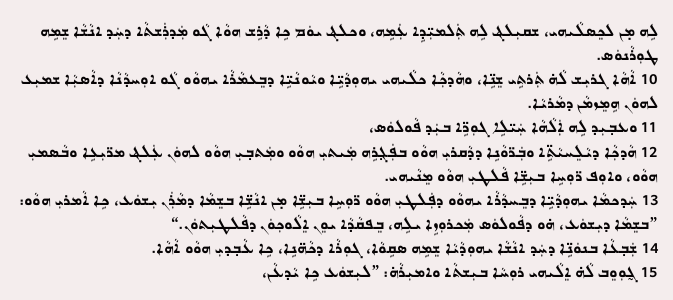ܠܹܗ ܡ̣ܢ ܠܟܸܣܠܵܝܗ‌ܝ، ܫܩܝܼܠܔ ܠܹܗ ܬܲܠܡܝܼ̈ܕܹܐ ܥܲܡܹܗ، ܘܟܠܔ ܝܘܿܡ ܟܹܐ ܕܵܪܹܫ ܗܘܵܐ ܓܵܘ ܡܲܕܪܲܫܬܵ‌ܐ ܕܚܲܕ ܐܢܵܫܵܐ ܫܸܡܹܗ ܛܘܼܪܵܢܘܿܣ.
10 ܐܵܗܵܐ ܓܪܝܼܫ ܠܵܗ̇ ܬܲܪܬܹܝ ܫܸܢܹ̈ܐ، ܘܗܵܕܟ݂ܵܐ ܟܠܵܝܗ‌ܝ ܝܗܘܼܕܵܝܹ̈ܐ ܘܝܵܘܢܵܝܹ̈ܐ ܕܒܸܥܡܵܪܵܐ ܝܗܘܵܘ ܓܵܘ ܐܘܼܚܕܵܢܵܐ ܕܐܵܣܝܼܵܐ ܫܡܝܼܥ ܠܗܘܿܢ ܗܹܡܸܙܡܵܢ ܕܡܵܪܝܵܐ.
11 ܘܥܒ݂ܝܼܕ ܠܹܗ ܐܲܠܵܗܵܐ ܚܲܝ̈ܠܹܐ ܓܘܼܪܹ̈ܐ ܒܝܲܕ ܦܵܘܠܘܿܣ،
12 ܗܵܕܟ݂ܵܐ ܕܝܵܠܸܚܝܵܬܹ̈‌ܐ ܘܒܲܪ̈ܘܵܢܹܐ ܕܕܵܩܪܝܼ ܗܘܵܘ ܒܦܲܓ݂ܪܹܗ ܡܲܝܬ‌ܝܼ ܗܘܵܘ ܘܡܲܬܒ݂ܝܼ ܗܘܵܘ ܠܗܘܿܢ ܥܲܠܔ ܡܪ̈ܝܼܥܹܐ ܘܒܵܣܡܝܼ ܗܘܵܘ، ܘܐܘܼܦ ܪ̈ܘܼܚܹܐ ܒܝܼܫܹ̈ܐ ܦܵܠܛܝܼ ܗܘܵܘ ܡܸܢܵܝܗ‌ܝ.
13 ܚܲܕܟܡܵܐ ܝܗܘܼܕܵܝܹ̈ܐ ܕܒܸܚܕܵܪܵܐ ܝܗܘܵܘ ܕܦܲܠܛܝܼ ܗܘܵܘ ܪ̈ܘܼܚܹܐ ܒܝܼܫܹ̈ܐ ܡ̣ܢ ܐܢܵܫܹ̈ܐ ܒܫܸܡܵܐ ܕܡܵܪܲܢ ܝܼܫܘܿܥ، ܟܹܐ ܐܵܡܪܝܼ ܗܘܵܘ: ”ܒܫܸܡܵܐ ܕܝܼܫܘܿܥ، ܗ̇ܘ ܕܦܵܘܠܘܿܣ ܡܲܟܪܘܼܙܹܐ ܝܠܹܗ، ܒܸܦܩܵܕܵܐ ܝܘܸܢ ܐܸܠܵܘܟ݂ܘܿܢ ܕܦܵܠܛܝܼܬܘܿܢ.“
14 ܫܲܒ݂ܥܵܐ ܒܢܘܿܢܹ̈ܐ ܕܚܲܕ ܐܢܵܫܵܐ ܝܗܘܼܕܵܝܵܐ ܫܸܡܹܗ ܣܩܹܘܵܐ، ܓܘܼܪܵܐ ܕܟܵܗ̈ܢܹܐ، ܟܹܐ ܥܵܒ݂ܕܝܼ ܗܘܵܘ ܐܵܗܵܐ.
15 ܓ̰ܘܼܘܸܒ ܠܵܗ̇ ܐܸܠܵܝܗ‌ܝ ܪܘܼܚܵܐ ܒܝܼܫܬܵ‌ܐ ܘܐܡܝܼܪܵܗ̇: ”ܠܝܼܫܘܿܥ ܟܹܐ ܝܵܕܥܵܢ،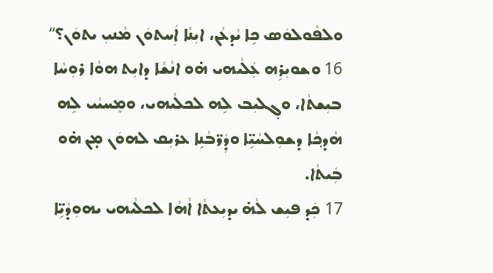ܘܠܦܵܘܠܘܿܣ ܟܹܐ ܝܵܕܥܵܢ، ܐܝܼܢܵܐ ܐܲܚܬܘܿܢ ܡܵܢܝܼ ܝܬܘܿܢ؟“
16 ܘܫܘܝܼܪܹܗ ܥܲܠܵܝܗ‌ܝ ܗ̇ܘ ܐܢܵܫܵܐ ܕܐܝܼܬ ܗܘܵܐ ܪܘܼܚܵܐ ܒܝܼܫܬܵ‌ܐ، ܘܓ݂ܠܝܼܒ ܠܹܗ ܠܟܠܵܝܗ‌ܝ، ܘܡܸܚܝܵܝ ܠܹܗ ܗܵܕܟ݂ܵܐ ܕܫܘܼܠܚܵܝܹ̈ܐ ܘܕܲܪ̈ܒܵܢܹܐ ܥܪܝܼܩ ܠܗܘܿܢ ܡ̣ܢ ܗ̇ܘ ܒܲܝܬܵ‌ܐ.
17 ܟܲܕ ܦܝܼܫ ܠܵܗ̇ ܝܕܝܼܥܬܵ‌ܐ ܐܵܗܵܐ ܠܟܠܵܝܗ‌ܝ ܝܗܘܼܕܵܝܹ̈ܐ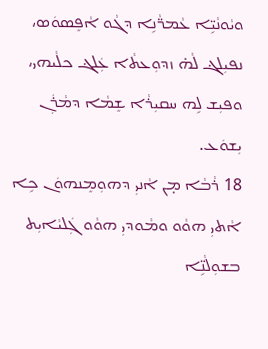ܘܝܵܘܢܵܝܹ̈ܐ ܥܵܡܪ̈ܵܢܹܐ ܕܓܵܘ ܐܵܦܸܣܘܿܣ، ܢܦܝܼܠܔ ܠܵܗ̇ ܙܕܘܼܥܬܵ‌ܐ ܥܲܠܔ ܟܠܵܝܗ‌ܝ، ܘܦܝܼܫ ܠܹܗ ܚܩܝܼܪܵܐ ܫܸܡܵܐ ܕܡܵܪܲܢ ܝܼܫܘܿܥ.
18 ܪܵܒܵܐ ܡ̣ܢ ܐܵܢܝܼ ܕܗܘܼܡܸܢܗܘܿܢ ܟܹܐ ܐܵܬ‌ܝܼ ܗܘܵܘ ܘܡܵܘܕܝܼ ܗܘܵܘ ܓܲܠܝܵܐܝܼܬ ܒܫܘܼܠܵܢܹ̈ܐ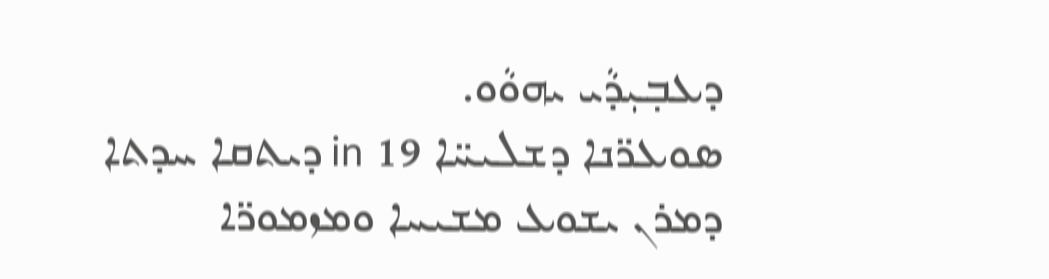ܕܥܒ݂ܝܼܕܵܝ ܝܗܘܵܘ.
ܣܘܥܪ̈ܢܐ ܕܫܠܝܚ̈ܐ 19 in ܕܝܬܩܐ ܚܕܬܐ ܕܡܪܢ ܝܫܘܥ ܡܫܝܚܐ ܘܡܙܡܘܪ̈ܐ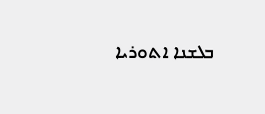ܒܠܫܢܐ ܐܬܘܪܝܐ